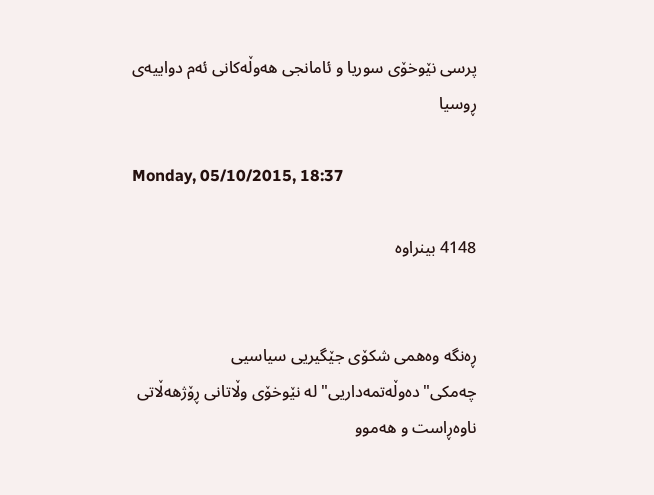پرسى نێوخۆى سوريا و ئامانجى هه‌وڵه‌كانى ئه‌م دواييه‌ى ڕوسيا

Monday, 05/10/2015, 18:37

4148 بینراوە


ڕه‌نگه‌ وه‌همى شكۆى جێگيريى سياسيى چه‌مكى"ده‌وڵه‌تمه‌داريى" له‌ نێوخۆى وڵاتانى ڕۆژهه‌ڵاتى ناوه‌ڕاست و هه‌موو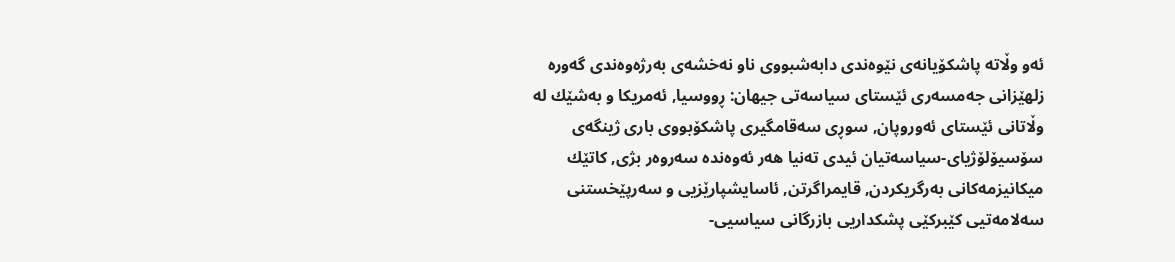ئه‌و وڵاته‌ پاشكۆيانه‌ى نێوه‌ندى دابه‌شبووى ناو نه‌خشه‌ى به‌رژه‌وه‌ندى گه‌وره‌ زلهێزانى جه‌مسه‌رى ئێستاى سياسه‌تى جيهان: ڕووسيا, ئه‌مريكا و به‌شێك له‌ وڵاتانى ئێستاى ئه‌وروپان, سوڕى سه‌قامگيرى پاشكۆبووى بارى ژينگه‌ى سۆسيۆلۆژياى-سياسه‌تيان ئيدى ته‌نيا هه‌ر ئه‌وه‌نده‌ سه‌روه‌ر بژى, كاتێك ميكانيزمه‌كانى به‌رگريكردن, قايمراگرتن, ئاسايشپارێزيى و سه‌رپێخستنى سه‌لامه‌تيى كێبركێى پشكداريى بازرگانى سياسيى-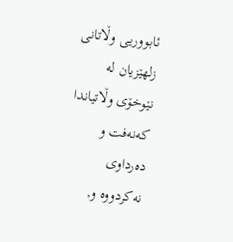ئابووريى وڵاتانى زلهێزيان له‌ نێوخۆى وڵاتياندا كه‌نه‌فت و ده‌رداوى نه‌كردووه‌ و,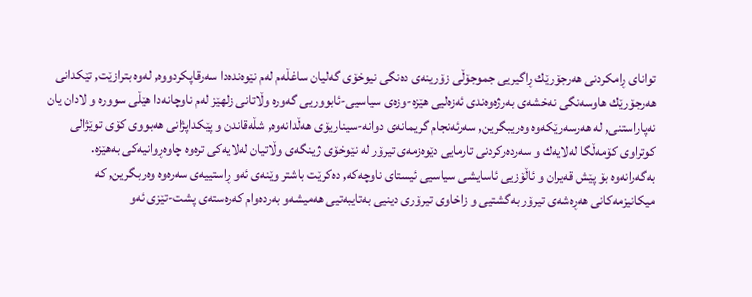تواناى ڕامكردنى هه‌رجۆرێك ڕاگيريى جموجۆڵى زۆرينه‌ى ده‌نگى نيوخۆى گه‌ليان ساغڵه‌م له‌م نێوه‌نده‌دا سه‌رقاپكردووه‌, له‌وه‌ بترازێت, تێكدانى هه‌رجۆرێك هاوسه‌نگى نه‌خشه‌ى به‌رژه‌وه‌ندى ئه‌زه‌ليى هێزه‌-وزه‌ى سياسيى-ئابووريى گه‌وره‌ وڵاتانى زلهێز له‌م ناوچانه‌دا هێڵى سووره‌ و لادان يان نه‌پاراستنى, له‌ هه‌رسه‌رێكه‌وه‌ وه‌ريبگرين, سه‌رئه‌نجام گريمانه‌ى دوانه‌-سيناريۆى هه‌ڵدانه‌وه‌, شڵه‌قاندن و پێكداپژانى هه‌بووى كۆى توێژالى كوتراوى كۆمه‌ڵگا له‌لايه‌ك و سه‌رده‌ركردنى تارمايى دێوه‌زمه‌ى تيرۆر له‌ نێوخۆى ژينگه‌ى وڵاتيان له‌لايه‌كى تره‌وه‌ چاوه‌ڕوانيه‌كى به‌هێزه‌.
به‌گه‌رانه‌وه‌ بۆ پێش قه‌يران و ئاڵۆزيى ئاسايشى سياسيى ئيستاى ناوچه‌كه‌, ده‌كرێت باشتر وێنه‌ى ئه‌و ڕاستييه‌ى سه‌ره‌وه‌ وه‌ربگرين, كه‌ ميكانيزمه‌كانى هه‌ڕه‌شه‌ى تيرۆر به‌گشتيى و زاخاوى تيرۆرى دينيى به‌تايبه‌تيى هه‌ميشه‌و به‌رده‌وام كه‌ره‌سته‌ى پشت-تێزى ئه‌و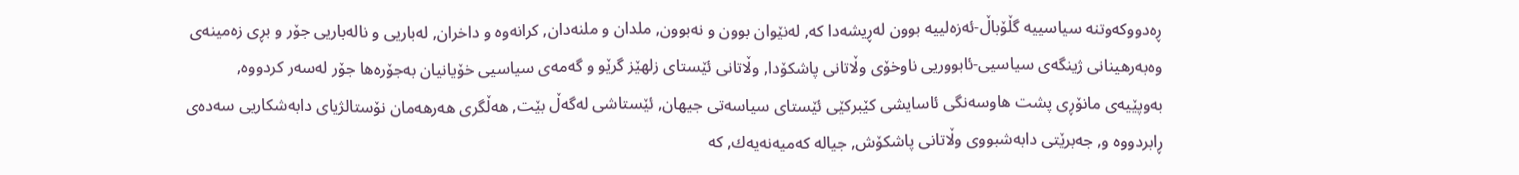ڕه‌دووكه‌وتنه‌ سياسييه‌ گڵۆباڵ-ئه‌زه‌لييه‌ بوون له‌ڕيشه‌دا كه‌, له‌نێوان بوون و نه‌بوون, ملدان و ملنه‌دان, كرانه‌وه‌ و داخران, له‌باريى و ناله‌باريى جۆر و بڕى زه‌مينه‌ى وه‌به‌رهينانى ژينگه‌ى سياسيى-ئابووريى ناوخۆى وڵاتانى پاشكۆدا, وڵاتانى ئێستاى زلهێز گرێو و گه‌مه‌ى سياسيى خۆيانيان به‌جۆره‌ها جۆر له‌سه‌ر كردووه‌, به‌وپێيه‌ى مانۆڕى پشت هاوسه‌نگى ئاسايشى كێبركێى ئێستاى سياسه‌تى جيهان, ئێستاشى له‌گه‌ڵ بێت, هه‌ڵگرى هه‌رهه‌مان نۆستالژياى دابه‌شكاريى سه‌ده‌ى ڕابردووه‌ و, جه‌برێتى دابه‌شبووى وڵاتانى پاشكۆش, جياله‌ كه‌ميه‌نه‌يه‌ك, كه‌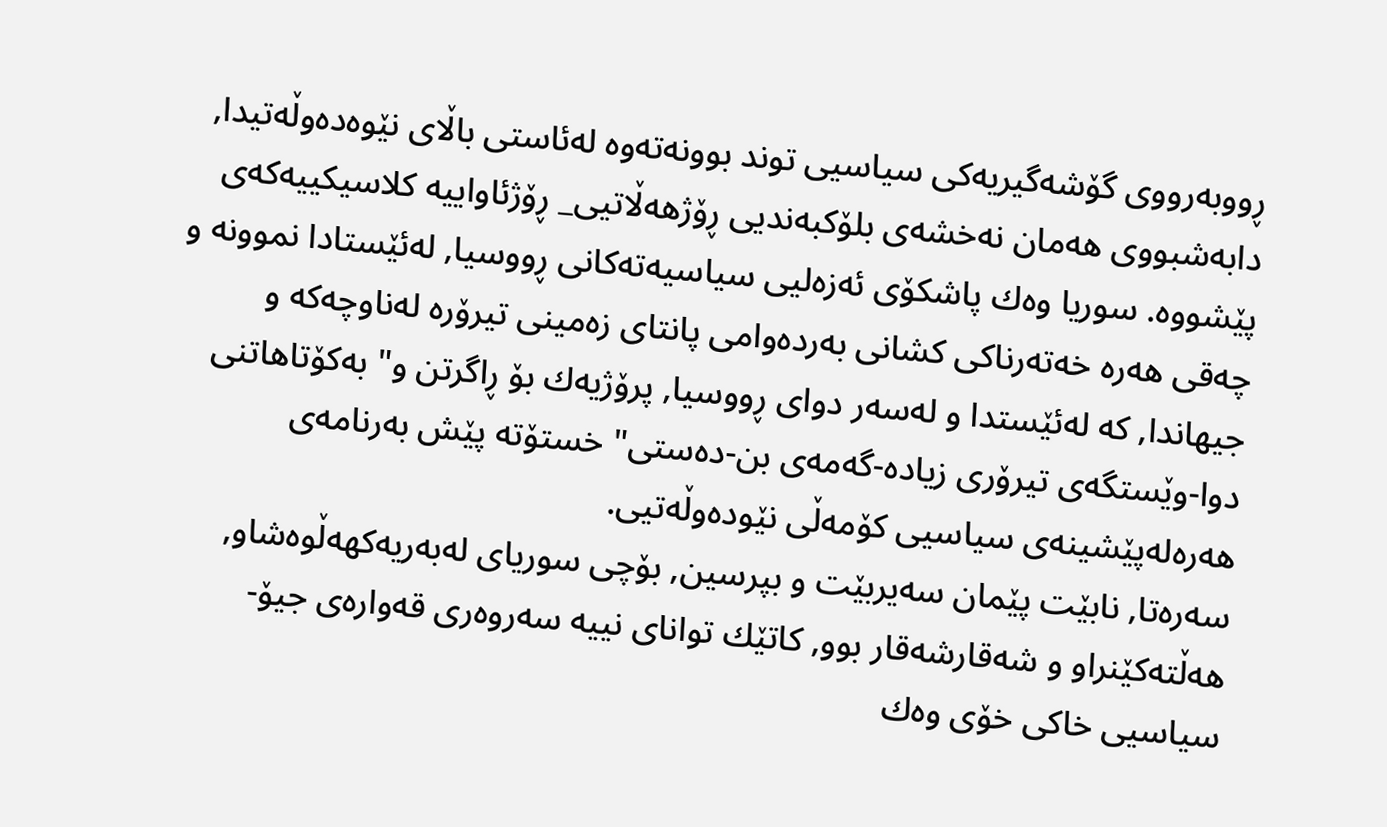ڕووبه‌رووى گۆشه‌گيريه‌كى سياسيى توند بوونه‌ته‌وه‌ له‌ئاستى باڵاى نێوه‌ده‌وڵه‌تيدا, دابه‌شبووى هه‌مان نه‌خشه‌ى بلۆكبه‌نديى‌ ڕۆژهه‌ڵاتيى_ ڕۆژئاواييه كلاسيكييه‌كه‌ى پێشووه‌‌. سوريا وه‌ك پاشكۆى ئه‌زه‌ليى سياسيه‌ته‌كانى ڕووسيا, له‌ئێستادا نموونه‌ و چه‌قى هه‌ره‌ خه‌ته‌رناكى كشانى به‌رده‌وامى پانتاى زه‌مينى تيرۆره‌ له‌ناوچه‌كه و جيهاندا, كه‌ له‌ئێستدا و له‌سه‌ر دواى ڕووسيا, پرۆژيه‌ك بۆ ڕاگرتن و" به‌كۆتاهاتنى دوا-وێستگه‌ى تيرۆرى زياده‌-گه‌مه‌ى بن-ده‌ستى" خستۆته‌ پێش به‌رنامه‌ى هه‌ره‌له‌پێشينه‌ى سياسيى كۆمه‌ڵى نێوده‌وڵه‌تيى.
سه‌ره‌تا, نابێت پێمان سه‌يربێت و بپرسين, بۆچى سورياى له‌به‌ريه‌كهه‌ڵوه‌شاو, هه‌ڵته‌كێنراو و شه‌قارشه‌قار بوو, كاتێك تواناى نييه‌ سه‌روه‌رى قه‌واره‌ى جيۆ-سياسيى خاكى خۆى وه‌ك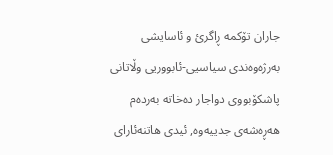جاران تۆكمه‌ ڕاگرئ و ئاسايشى به‌رژه‌وه‌ندى سياسيى-ئابووريى وڵاتانى پاشكۆبووى دواجار ده‌خاته‌ به‌رده‌م هه‌ڕه‌شه‌ى جدييه‌وه‌, ئيدى هاتنه‌ئاراى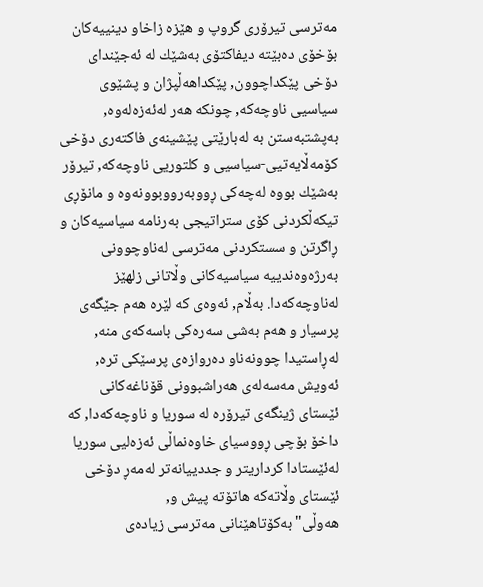مه‌ترسى تيرۆرى گروپ و هێزه‌ زاخاو دينييه‌كان بۆخۆى ده‌بێته‌ ديفاكتۆى به‌شێك له‌ ئه‌جێنداى دۆخى پێكداچوون, پێكداهه‌ڵپژان و پشێوى سياسيى ناوچه‌كه‌, چونكه‌ هه‌ر له‌ئه‌زه‌له‌وه‌, به‌پشتبه‌ستن به‌ له‌بارێتى پێشينه‌ى فاكته‌رى دۆخى كۆمه‌ڵايه‌تيى-سياسيى و كلتوريى ناوچه‌كه‌, تيرۆر به‌شێك بووه‌‌ له‌چه‌كى ڕووبه‌رووبوونه‌وه‌ و مانۆڕى تيكه‌ڵكردنى كۆى ستراتيجى به‌رنامه‌ سياسيه‌كان و ڕاگرتن و سستكردنى مه‌ترسى له‌ناوچوونى به‌رژه‌وه‌ندييه‌ سياسيه‌كانى وڵاتانى زلهێز له‌ناوچه‌كه‌دا. به‌ڵام, ئه‌وه‌ى كه‌ لێره‌ هه‌م جێگه‌ى پرسيار و هه‌م به‌شى سه‌ره‌كى باسه‌كه‌ى منه‌, له‌ڕاستيدا چوونه‌ناو ده‌روازه‌ى پرسێكى تره‌, ئه‌ويش مه‌سه‌له‌ى هه‌راشبوونى قۆناغه‌كانى ئێستاى ژينگه‌ى تيرۆره‌ له‌ سوريا و ناوچه‌كه‌دا, كه داخۆ ‌بۆچى ڕووسياى خاوه‌نماڵى ئه‌زه‌ليى سوريا له‌ئێستادا كرداريتر و جددييانه‌تر له‌مه‌ڕ دۆخى ئێستاى وڵاته‌كه‌ هاتۆته‌ پيش و, هه‌وڵى"به‌كۆتاهێنانى مه‌ترسى زياده‌ى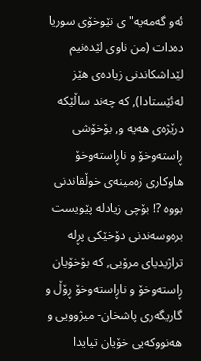ئه‌و گه‌مه‌يه‌"ى نێوخۆى سوريا ده‌دات (من ناوى لێده‌نيم لێداشكاندنى زياده‌ى هێز له‌ئێستادا), كه‌ چه‌ند ساڵێكه‌ درێژه‌ى هه‌يه‌ و, بۆخۆشى ڕاسته‌وخۆ و ناڕاسته‌وخۆ هاوكارى زه‌مينه‌ى خوڵقاندنى بووه‌ ?! بۆچى زيادله‌ پێويست بره‌وسه‌ندنى دۆخێكى پڕله‌ تراژيدياى مرۆيى, كه بۆخۆيان‌ ڕاسته‌وخۆ و ناڕاسته‌وخۆ ڕۆڵ و گاريگه‌رى پاشخان- ميژوويى و هه‌نووكه‌يى خۆيان تيايدا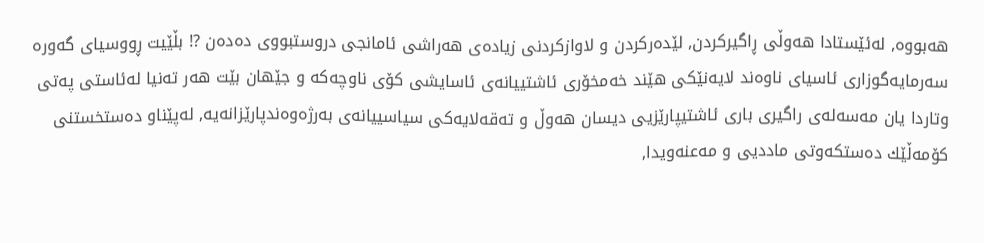هه‌بووه‌, له‌ئێستادا هه‌وڵى ڕاگيركردن, لێده‌ركردن و لاوازكردنى زياده‌ى هه‌راشى ئامانجى دروستبووى ده‌ده‌ن ?! بڵێيت ڕووسياى گه‌وره‌ سه‌رمايه‌گوزارى ئاسياى ناوه‌ند لايه‌نێكى هێند خه‌مخۆرى ئاشتييانه‌ى ئاسايشى كۆى ناوچه‌كه‌ و جێهان بێت هه‌ر ته‌نيا له‌ئاستى په‌تى وتاردا يان مه‌سه‌له‌ى راگيرى بارى ئاشتيپارێزيى ديسان هه‌وڵ و ته‌قه‌لايه‌كى سياسييانه‌ى به‌رژه‌وه‌ندپارێزانه‌يه‌, له‌پێناو ده‌ستخستنى كۆمه‌ڵێك ده‌ستكه‌وتى مادديى و مه‌عنه‌ويدا,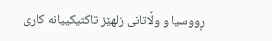ڕووسيا و وڵاتانى زلهێز تاكتيكييانه‌ كارى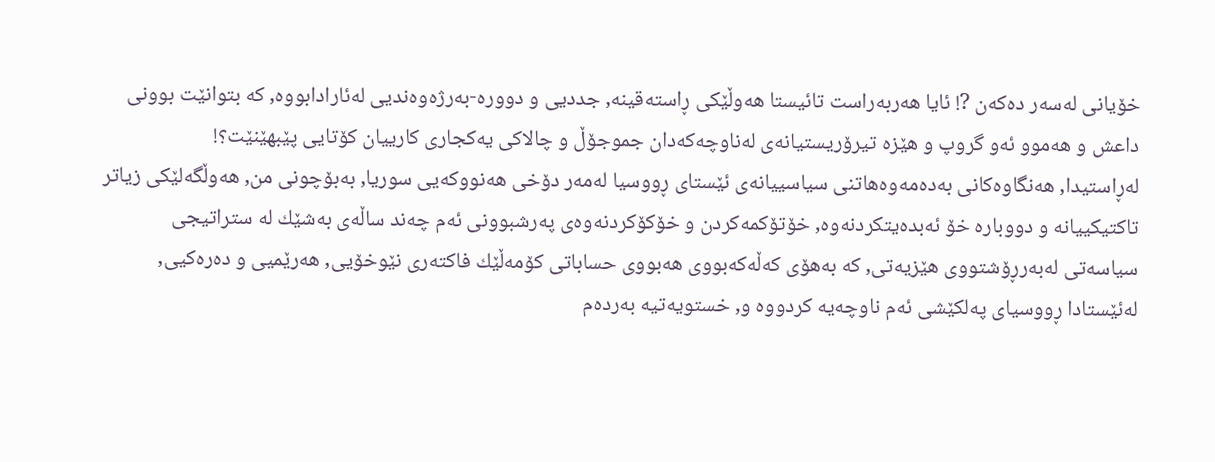خۆيانى له‌سه‌ر ده‌كه‌ن ?! ئايا هه‌ربه‌راست تائيستا هه‌وڵێكى ڕاسته‌قينه‌, جدديى و دووره‌-به‌رژه‌وه‌نديى له‌ئارادابووه‌, كه‌ بتوانێت بوونى داعش و هه‌موو ئه‌و گروپ و هێزه‌ تيرۆريستيانه‌ى له‌ناوچه‌كه‌دان جموجۆڵ و چالاكى يه‌كجارى كارييان كۆتايى پێبهێنێت؟!
له‌ڕاستيدا, هه‌نگاوه‌كانى به‌ده‌مه‌وه‌هاتنى سياسييانه‌ى ئێستاى ڕووسيا له‌مه‌ر دۆخى هه‌نووكه‌يى سوريا, به‌بۆچونى من, هه‌وڵگه‌لێكى زياتر تاكتيكييانه‌ و دووباره‌ خۆ ئه‌بده‌يتكردنه‌وه‌, خۆتۆكمه‌كردن و خۆكۆكردنه‌وه‌ى په‌رشبوونى ئه‌م چه‌ند ساڵه‌ى به‌شێك له‌ ستراتيجى سياسه‌تى له‌به‌رڕۆشتووى هێزيه‌تى, كه‌ به‌هۆى كه‌ڵه‌كه‌بووى هه‌بووى حساباتى كۆمه‌ڵێك فاكته‌رى نێوخۆيى, هه‌رێميى و ده‌ره‌كيى, له‌ئێستادا ڕووسياى په‌لكێشى ئه‌م ناوچه‌يه‌ كردووه‌ و, خستويه‌تيه‌ به‌رده‌م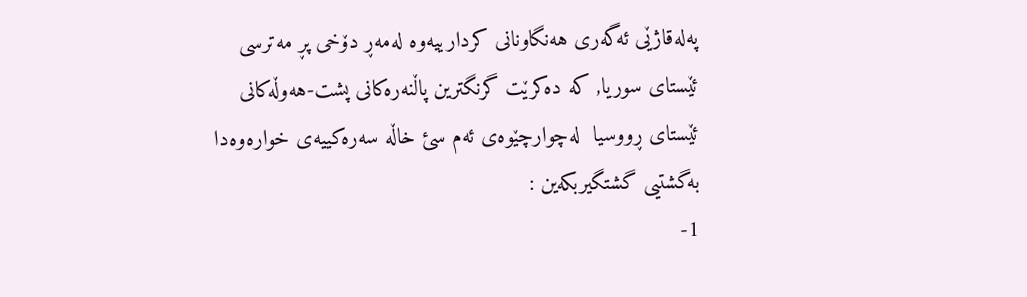په‌له‌قاژێى ئه‌گه‌رى هه‌نگاونانى كردارييه‌وه‌ له‌مه‌ڕ دۆخى پڕ مه‌ترسى ئێستاى سوريا, كه‌ ده‌كرێت گرنگترين پاڵنه‌ره‌كانى پشت-هه‌وڵه‌كانى ئێستاى ڕووسيا  له‌چوارچێوه‌ى ئه‌م سئ خاڵه‌ سه‌ره‌كييه‌ى خواره‌وه‌دا به‌گشتيى گشتگيربكه‌ين :
1-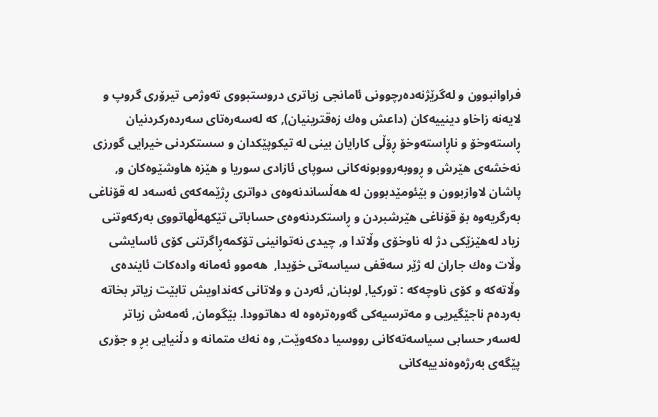فراوانبوون و له‌گرێژنه‌ده‌رچوونى ئامانجى زياترى دروستبووى ته‌وژمى تيرۆرى گروپ و لايه‌نه‌ زاخاو دينييه‌كان (داعش وه‌ك زه‌قترينيان), كه‌ له‌سه‌ره‌تاى سه‌رده‌ركردنيان ڕاسته‌وخۆ و ناڕاسته‌وخۆ ڕۆڵى كارايان بينى له ‌تيكوپێكدان و سستكردنى خيرايى گورزى نه‌خشه‌ى هێرش و ڕووبه‌رووبونه‌كانى سوپاى ئازادى سوريا و هێزه‌ هاوشێوه‌كان و, پاشان لاوازبوون و بێئومێدبوون له‌ هه‌ڵساندنه‌وه‌ى دواترى ڕژێمه‌كه‌ى ئه‌سه‌د له‌ قۆناغى به‌رگريه‌وه‌ بۆ قۆناغى هێرشبردن‌ و ڕاستكردنه‌وه‌ى حساباتى تێكهه‌ڵهاتووى به‌ركه‌وتنى زياد له‌هێزێكى دژ له‌ ناوخۆى وڵاتدا و, چيدى نه‌توانينى تۆكمه‌ڕاگرتنى كۆى ئاسايشى وڵات وه‌ك جاران له‌ ژێر سه‌قفى سياسه‌تى خۆيدا,  هه‌موو ئه‌مانه‌ واده‌كات ئاينده‌ى وڵاته‌كه‌ و كۆى ناوچه‌كه‌ : توركيا, لوبنان, ئه‌ردن و ولاتانى كه‌نداويش تابێت زياتر بخاته‌ به‌رده‌م ناجێگيريى و مه‌ترسيه‌كى گه‌وره‌تره‌وه‌ له‌ دهاتوودا. بێگومان, ئه‌مه‌ش زياتر له‌سه‌ر حسابى سياسه‌ته‌كانى رووسيا ده‌كه‌وێت, وه‌ نه‌ك متمانه‌ و دڵنيايى بڕ و جۆرى پێگه‌ى به‌رژه‌وه‌ندييه‌كانى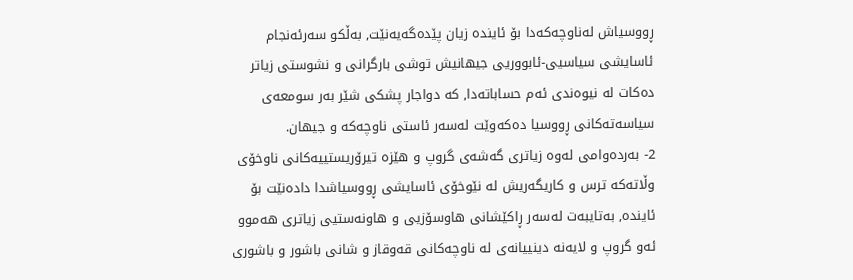ڕووسياش له‌ناوچه‌كه‌دا بۆ ئاينده‌ زيان پێده‌گه‌يه‌نێت, به‌ڵكو سه‌رئه‌نجام ئاسايشى سياسيى-ئابووريى جيهانيش توشى بارگرانى و نشوستى زياتر ده‌كات له‌ نيوه‌ندى ئه‌م حساباته‌دا, كه‌ دواجار پشكى شێر به‌ر سومعه‌ى سياسه‌ته‌كانى ڕووسيا ده‌كه‌وێت له‌سه‌ر ئاستى ناوچه‌كه‌ و جيهان.
2- به‌رده‌وامى له‌وه‌ زياترى گه‌شه‌ى گروپ و هێزه‌ تيرۆريستييه‌كانى ناوخۆى وڵاته‌كه ترس و كاريگه‌ريش له‌ نێوخۆى ئاسايشى ڕووسياشدا داده‌نێت بۆ ئاينده‌, به‌تايبه‌ت له‌سه‌ر ڕاكێشانى هاوسۆزيى و هاونه‌ستيى زياترى هه‌موو ئه‌و گروپ و لايه‌نه‌ دينييانه‌ى له‌ ناوچه‌كانى قه‌وقاز و شانى باشور و باشورى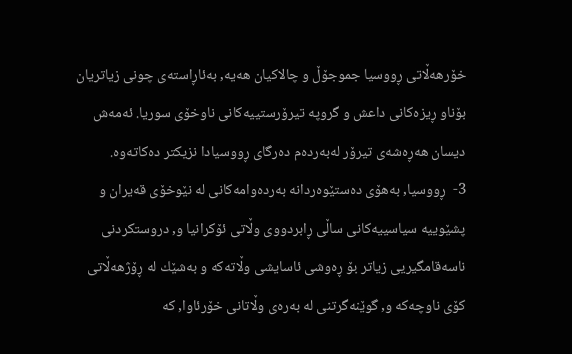خۆرهه‌ڵاتى ڕووسيا جموجۆڵ و چالاكيان هه‌يه‌, به‌ئاڕاسته‌ى چونى زياتريان بۆناو ڕيزه‌كانى داعش و گروپه‌ تيرۆرستييه‌كانى ناوخۆى سوريا. ئه‌مه‌ش ديسان هه‌ڕه‌شه‌ى تيرۆر له‌به‌رده‌م ده‌رگاى ڕووسيادا نزيكتر ده‌كاته‌وه‌.
3-  ڕووسيا, به‌هۆى ده‌ستێوه‌ردانه‌ به‌رده‌وامه‌كانى له‌ ‌نێوخۆى قه‌يران و پشێوييه‌ سياسييه‌كانى ساڵى ڕابردووى وڵاتى ئۆكرانيا و, دروستكردنى ناسه‌قامگيريى زياتر بۆ ڕه‌وشى ئاسايشى وڵاته‌كه‌ و به‌شێك له‌ ڕۆژهه‌ڵاتى كۆى ناوچه‌كه‌ و, گوێنه‌گرتنى له‌ به‌ره‌ى وڵاتانى خۆرئاوا, كه‌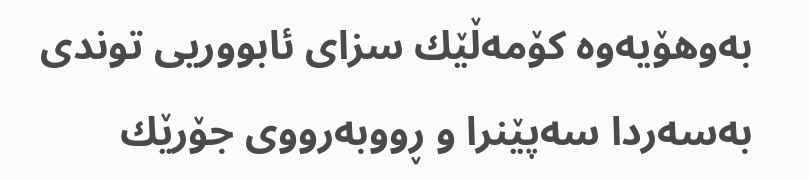به‌وهۆيه‌وه‌ كۆمه‌ڵێك سزاى ئابووريى توندى به‌سه‌ردا سه‌پێنرا و ڕووبه‌رووى جۆرێك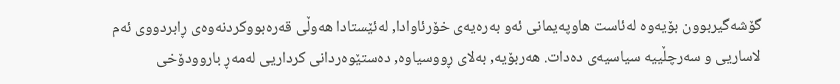گۆشه‌گيربوون بۆيه‌وه‌ له‌ئاست هاوپه‌يمانى ئه‌و به‌ره‌يه‌ى خۆرئاوادا, له‌ئێستادا هه‌وڵى قه‌ره‌بووكردنه‌وه‌ى ڕابردووى ئه‌م لاساريى و سه‌رچڵييه‌ سياسيه‌ى ده‌دات. هه‌ربۆيه‌, به‌لاى ڕووسياوه‌, ده‌ستێوه‌ردانى كرداريى له‌مه‌ڕ باروودۆخى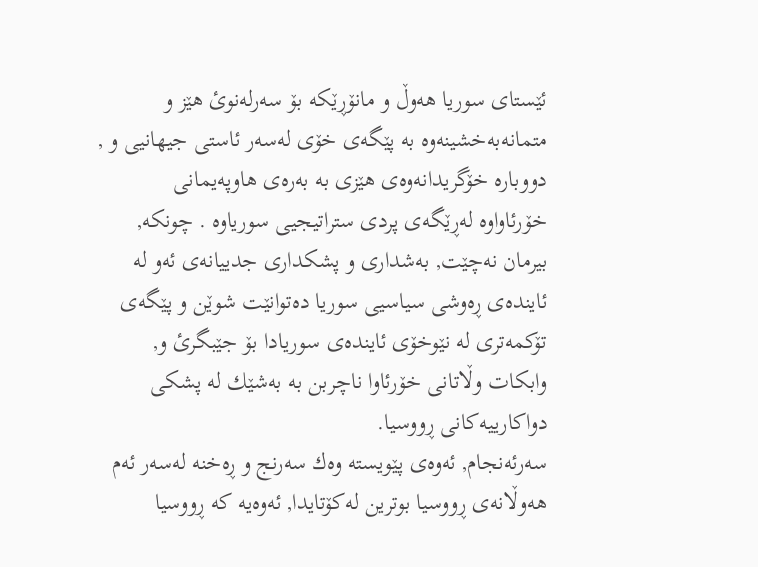ئێستاى سوريا هه‌وڵ و مانۆڕێكه‌ بۆ سه‌رله‌نوئ هێز و متمانه‌به‌خشينه‌وه‌ به‌ پێگه‌ى خۆى له‌سه‌ر ئاستى جيهانيى و , دووباره‌ خۆگريدانه‌وه‌ى هێزى به‌ به‌ره‌ى هاوپه‌يمانى خۆرئاواوه‌ ‌له‌ڕێگه‌ى پردى ستراتيجيى سورياوه‌ . چونكه‌, بيرمان نه‌چێت, به‌شدارى و پشكدارى جدييانه‌ى ئه‌و له‌ ئاينده‌ى ڕه‌وشى سياسيى سوريا ده‌توانێت شوێن و پێگه‌ى تۆكمه‌ترى له‌ نێوخۆى ئاينده‌ى سوريادا بۆ جێبگرئ و, وابكات وڵاتانى خۆرئاوا ناچربن به‌ به‌شێك له‌ پشكى دواكارييه‌كانى ڕووسيا.
سه‌رئه‌نجام, ئه‌وه‌ى پێويسته‌ وه‌ك سه‌رنج و ڕه‌خنه‌ له‌سه‌ر ئه‌م هه‌وڵانه‌ى ڕووسيا بوترين له‌كۆتايدا, ئه‌وه‌يه‌ كه‌ ڕووسيا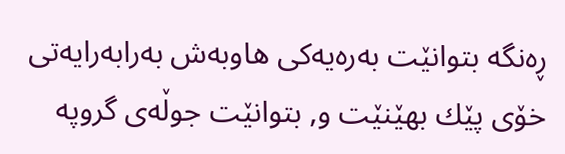ڕه‌نگه‌ بتوانێت به‌ره‌يه‌كى هاوبه‌ش به‌رابه‌رايه‌تى خۆى پێك بهێنێت و, بتوانێت جوڵه‌ى گروپه‌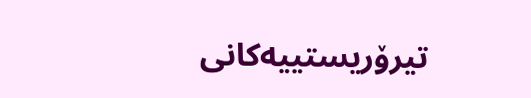تيرۆريستييه‌كانى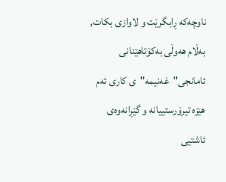ناوچه‌كه‌ ڕابگرێت و لاوازى بكات, به‌ڵام هه‌وڵى به‌كۆتاهێنانى ئامانجى"غه‌نيمه‌"ى كارى ئه‌م هێزه‌ تيرۆرستييانه‌ و گێڕانه‌وه‌ى ئاشتيى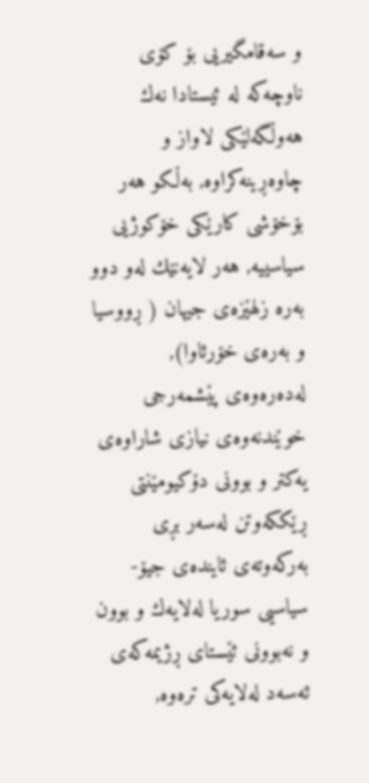و سه‌قامگيريى بۆ كۆى ناوچه‌كه‌ له‌ ئيستادا نه‌ك هه‌وڵگه‌لێكى لاواز و چاوه‌ڕينه‌كراوه‌, به‌ڵكو هه‌ر بۆخۆشى كارێكى خۆكوژيى سياسييه‌, هه‌ر لايه‌نێك له‌و دوو به‌ره‌ زلهێزه‌ى جيهان ( ڕووسيا و به‌ره‌ى خۆرئاوا), له‌ده‌ره‌وه‌ى پێشمه‌رجى خوێندنه‌وه‌ى نيازى شاراوه‌ى يه‌كتر و بوونى دۆكيومێنتى ڕێككه‌وتن له‌سه‌ر بڕى به‌ركه‌وته‌ى ئاينده‌ى جيۆ-سياسيى سوريا له‌لايه‌ك و بوون و نه‌بوونى ئێستاى ڕژيمه‌كه‌ى ئه‌سه‌د له‌لايه‌كى تره‌وه‌,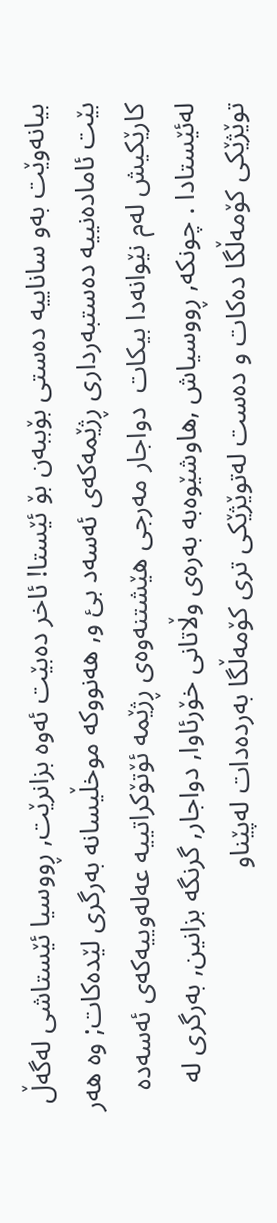بيانه‌وێت به‌و ساناييه‌ ده‌ستى بۆببه‌ن بۆ ئێستا! ئاخر ده‌بێت ئه‌وه‌ بزانرێت, ڕووسيا ئێستاشى له‌گه‌ڵ بێت ئاماده‌نييه‌ ده‌ستبه‌ردارى ڕژێمه‌كه‌ى ئه‌سه‌د بئ و, هه‌نووكه‌ موخڵيسانه‌ به‌رگرى لێده‌كات; وه‌ هه‌ر كارێكيش له‌م نێوانه‌دا بيكات  دواجار مه‌رجى هێشتنه‌وه‌ى ڕژێمه‌ ئۆتۆكراتييه‌ عه‌له‌وييه‌كه‌ى ئه‌سه‌ده‌ له‌ئێستادا . چونكه‌, ڕووسياش ,هاوشێوه‌به‌ به‌ره‌ى وڵاتانى خۆرئاوا, دواجار, گرنگه‌ بزانين, به‌رگرى له‌ توێژێكى كۆمه‌ڵگا ده‌كات و ده‌ست له‌توێژێكى ترى كۆمه‌ڵگا به‌رده‌دات له‌پێناو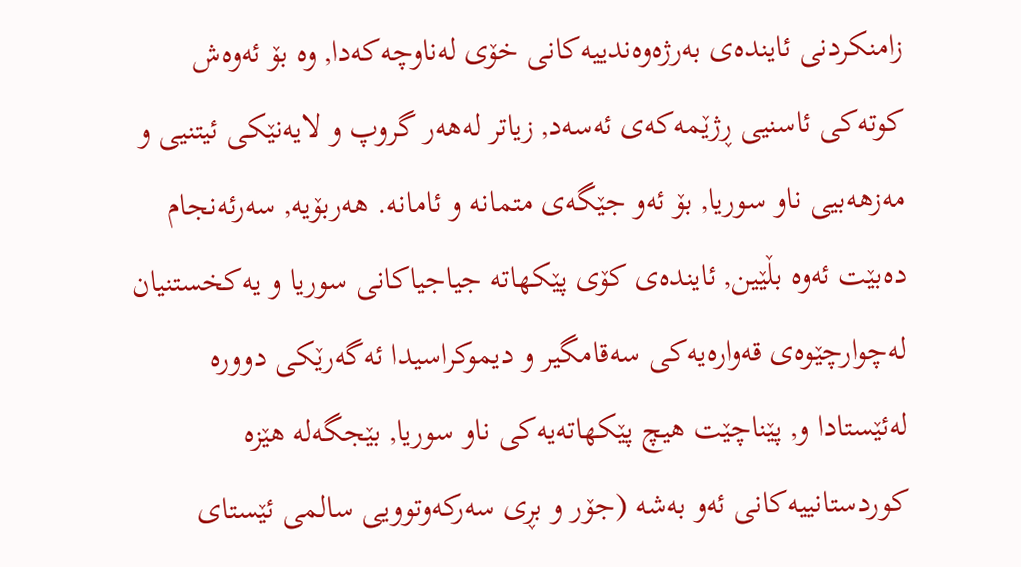زامنكردنى ئاينده‌ى به‌رژه‌وه‌ندييه‌كانى خۆى له‌ناوچه‌كه‌دا, وه‌ بۆ ئه‌وه‌ش كوته‌كى ئاسنيى ڕژێمه‌كه‌ى ئه‌سه‌د, زياتر له‌هه‌ر گروپ و لايه‌نێكى ئيتنيى و مه‌زهه‌بيى ناو سوريا, بۆ ئه‌و جێگه‌ى متمانه‌ و ئامانه‌. هه‌ربۆيه‌, سه‌رئه‌نجام ده‌بێت ئه‌وه‌ بڵێين, ئاينده‌ى كۆى پێكهاته‌ جياجياكانى سوريا و يه‌كخستنيان له‌چوارچێوه‌ى قه‌واره‌يه‌كى سه‌قامگير و ديموكراسيدا ئه‌گه‌رێكى دووره‌ له‌ئێستادا و, پێناچێت هيچ پێكهاته‌يه‌كى ناو سوريا, بێجگه‌له‌ هێزه‌ كوردستانييه‌كانى ئه‌و به‌شه‌ (جۆر و بڕى سه‌ركه‌وتوويى سالمى ئێستاى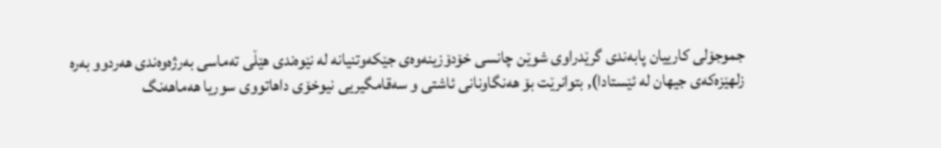جموجۆلى كارييان پابه‌ندى گرێدراوى شوێن چانسى خۆدۆزينه‌وه‌ى جێكه‌وتنيانه‌ له‌ نێوه‌ندى هێڵى ته‌ماسى به‌رژه‌وه‌ندى هه‌ردوو به‌ره‌ زلهێزه‌كه‌ى جيهان له‌ ئێستادا), بتوانرێت بۆ هه‌نگاونانى ئاشتى و سه‌قامگيريى نيوخۆى داهاتووى سوريا هه‌ماهه‌نگ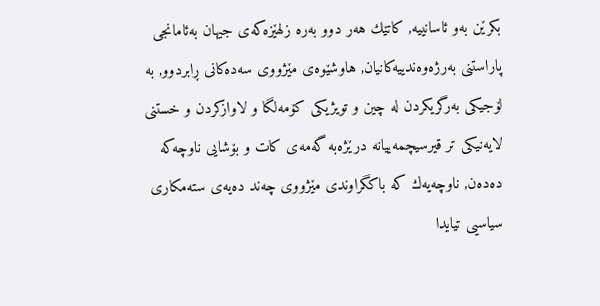بكرێن به‌و ئاسانييه‌, كاتێك هه‌ر دوو به‌ره‌ زلهێزه‌كه‌ى جيهان به‌ئامانجى پاراستنى به‌رژه‌وه‌ندييه‌كانيان, هاوشێوه‌ى مێژووى سه‌ده‌كانى ڕابردوو, به‌ لۆجيكى به‌رگريكردن له‌ چين و تويژيكى كۆمه‌لگا و لاوازكردن و خستنى لايه‌نيكى تر قيرسيچمه‌ييانه‌ درێژه‌به‌ گه‌مه‌ى كات و بۆشايى ناوچه‌كه‌ ده‌ده‌ن, ناوچه‌يه‌ك كه‌ باكگراوندى مێژووى چه‌ند ده‌يه‌ى سته‌مكارى سياسيى تيايدا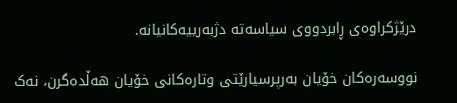درێژكراوه‌ى ڕابردووى سياسه‌ته‌ دژبه‌رييه‌كانيانه‌.

نووسەرەکان خۆیان بەرپرسیارێتی وتارەکانی خۆیان هەڵدەگرن، نەک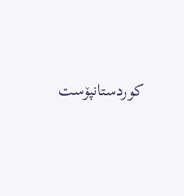کوردستانپۆست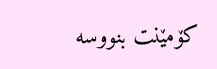کۆمێنت بنووسە